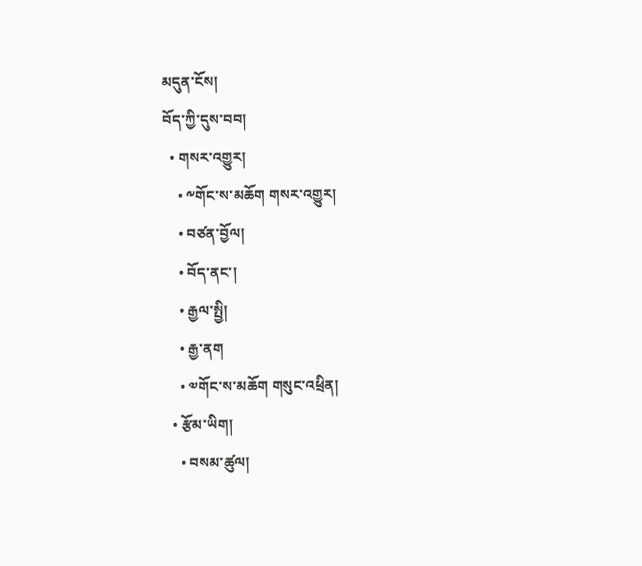མདུན་ངོས།
བོད་ཀྱི་དུས་བབ།
  • གསར་འགྱུར།
    • ༸གོང་ས་མཆོག གསར་འགྱུར།
    • བཙན་བྱོལ།
    • བོད་ནང་།
    • རྒྱལ་སྤྱི།
    • རྒྱ་ནག
    • ༧གོང་ས་མཆོག གསུང་འཕྲིན།
  • རྩོམ་ཡིག།
    • བསམ་ཚུལ།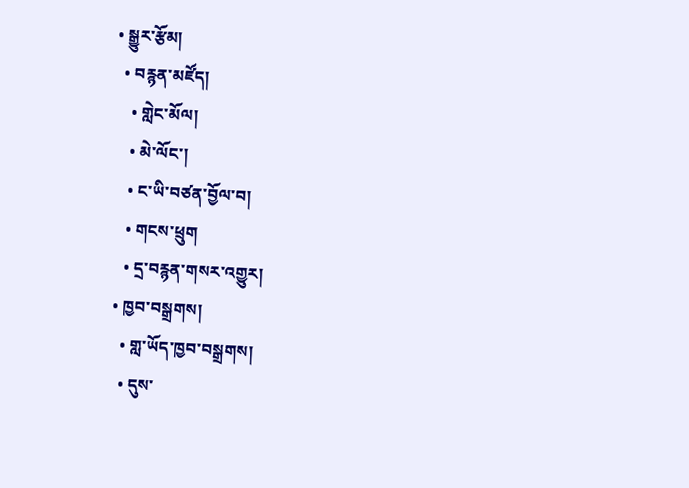• སྒྱུར་རྩོམ།
  • བརྙན་མཛོད།
    • གླེང་མོལ།
    • མེ་ལོང་།
    • ང་ཡི་བཙན་བྱོལ་བ།
    • གངས་ཕྲུག
    • དྲ་བརྙན་གསར་འགྱུར།
  • ཁྱབ་བསྒྲགས།
    • གླ་ཡོད་ཁྱབ་བསྒྲགས།
    • དུས་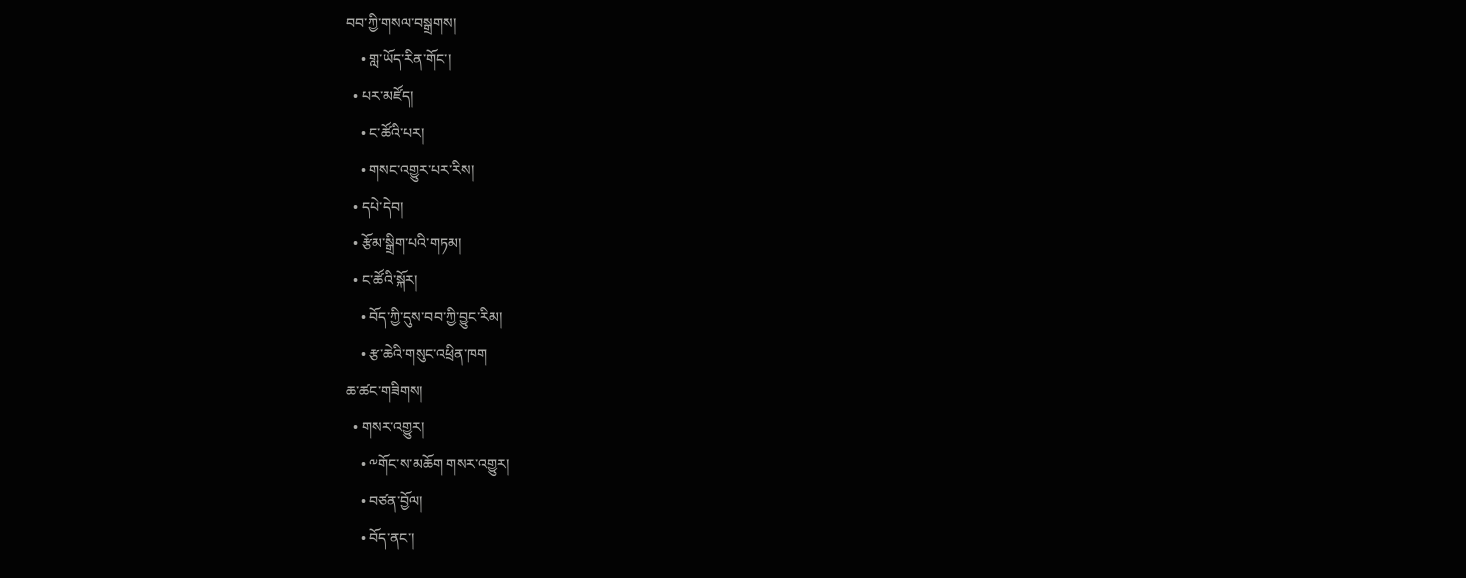བབ་ཀྱི་གསལ་བསྒྲགས།
    • གླ་ཡོད་རིན་གོང་།
  • པར་མཛོད།
    • ང་ཚོའི་པར།
    • གསང་འགྱུར་པར་རིས།
  • དཔེ་དེབ།
  • རྩོམ་སྒྲིག་པའི་གཏམ།
  • ང་ཚོའི་སྐོར།
    • བོད་ཀྱི་དུས་བབ་ཀྱི་བྱུང་རིམ།
    • རྩ་ཆེའི་གསུང་འཕྲིན་ཁག
ཆ་ཚང་གཟིགས།
  • གསར་འགྱུར།
    • ༸གོང་ས་མཆོག གསར་འགྱུར།
    • བཙན་བྱོལ།
    • བོད་ནང་།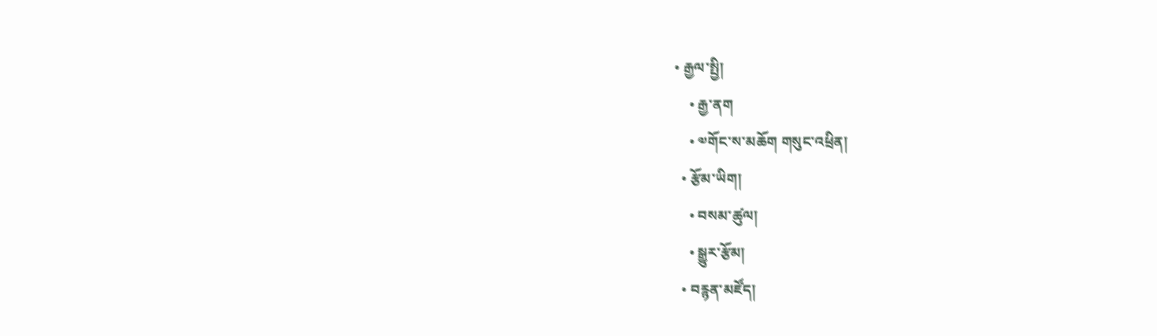• རྒྱལ་སྤྱི།
    • རྒྱ་ནག
    • ༧གོང་ས་མཆོག གསུང་འཕྲིན།
  • རྩོམ་ཡིག།
    • བསམ་ཚུལ།
    • སྒྱུར་རྩོམ།
  • བརྙན་མཛོད།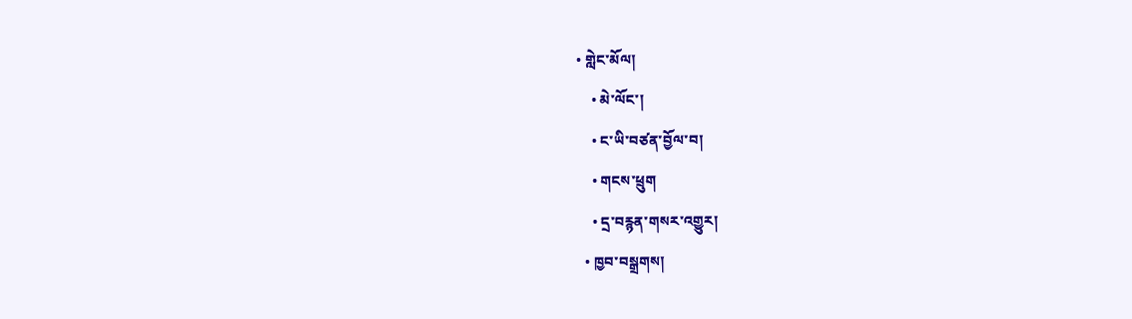• གླེང་མོལ།
    • མེ་ལོང་།
    • ང་ཡི་བཙན་བྱོལ་བ།
    • གངས་ཕྲུག
    • དྲ་བརྙན་གསར་འགྱུར།
  • ཁྱབ་བསྒྲགས།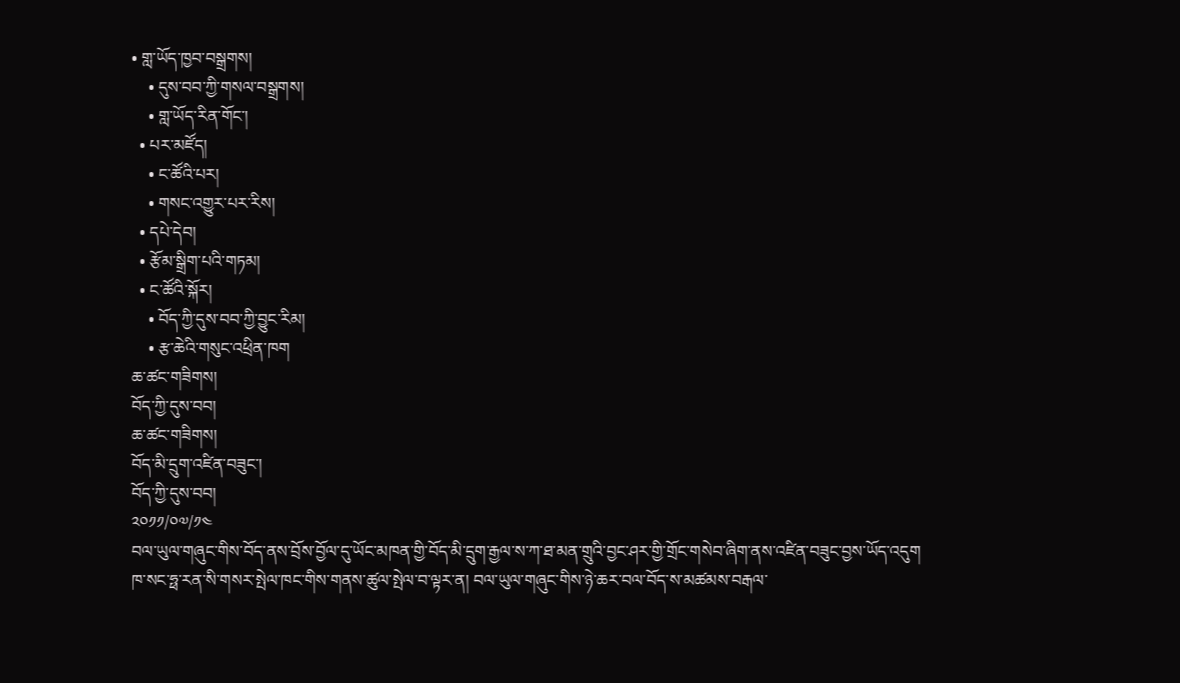• གླ་ཡོད་ཁྱབ་བསྒྲགས།
    • དུས་བབ་ཀྱི་གསལ་བསྒྲགས།
    • གླ་ཡོད་རིན་གོང་།
  • པར་མཛོད།
    • ང་ཚོའི་པར།
    • གསང་འགྱུར་པར་རིས།
  • དཔེ་དེབ།
  • རྩོམ་སྒྲིག་པའི་གཏམ།
  • ང་ཚོའི་སྐོར།
    • བོད་ཀྱི་དུས་བབ་ཀྱི་བྱུང་རིམ།
    • རྩ་ཆེའི་གསུང་འཕྲིན་ཁག
ཆ་ཚང་གཟིགས།
བོད་ཀྱི་དུས་བབ།
ཆ་ཚང་གཟིགས།
བོད་མི་དྲུག་འཛིན་བཟུང་།
བོད་ཀྱི་དུས་བབ།
༢༠༡༡/༠༧/༡༤
བལ་ཡུལ་གཞུང་གིས་བོད་ནས་བྲོས་བྱོལ་དུ་ཡོང་མཁན་གྱི་བོད་མི་དྲུག་རྒྱལ་ས་ཀ་ཐ་མན་གྲུའི་བྱང་ཤར་གྱི་གྲོང་གསེབ་ཞིག་ནས་འཛིན་བཟུང་བྱས་ཡོད་འདུག
ཁ་སང་ཧྥ་རན་སི་གསར་སྤེལ་ཁང་གིས་གནས་ཚུལ་སྤེལ་བ་ལྟར་ན། བལ་ཡུལ་གཞུང་གིས་ཉེ་ཆར་བལ་བོད་ས་མཚམས་བརྒལ་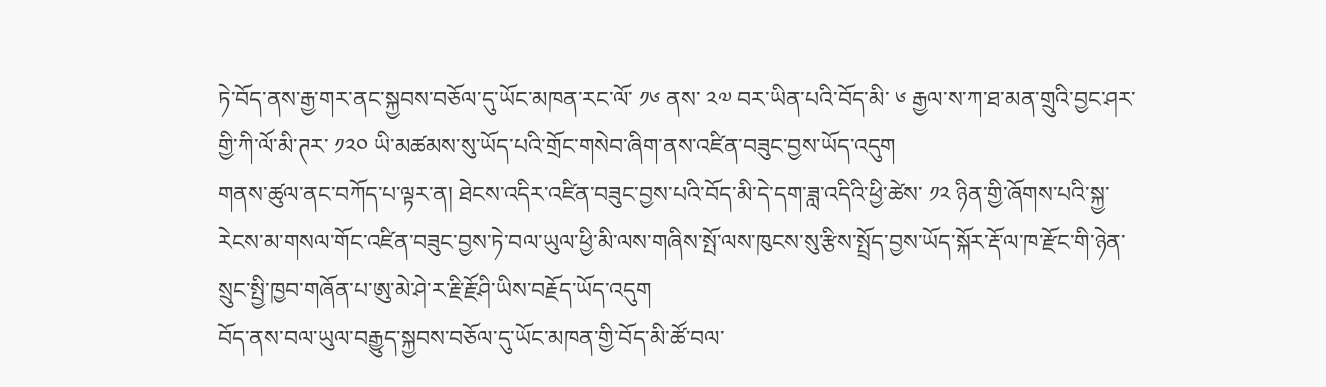ཏེ་བོད་ནས་རྒྱ་གར་ནང་སྐྱབས་བཅོལ་དུ་ཡོང་མཁན་རང་ལོ་ ༡༦ ནས་ ༢༧ བར་ཡིན་པའི་བོད་མི་ ༦ རྒྱལ་ས་ཀ་ཐ་མན་གྲུའི་བྱང་ཤར་གྱི་ཀི་ལོ་མི་ཊར་ ༡༢༠ ཡི་མཚམས་སུ་ཡོད་པའི་གྲོང་གསེབ་ཞིག་ནས་འཛིན་བཟུང་བྱས་ཡོད་འདུག
གནས་ཚུལ་ནང་བཀོད་པ་ལྟར་ན། ཐེངས་འདིར་འཛིན་བཟུང་བྱས་པའི་བོད་མི་དེ་དག་ཟླ་འདིའི་ཕྱི་ཚེས་ ༡༢ ཉིན་གྱི་ཞོགས་པའི་སྐྱ་རེངས་མ་གསལ་གོང་འཛིན་བཟུང་བྱས་ཏེ་བལ་ཡུལ་ཕྱི་མི་ལས་གཞིས་སྤོ་ལས་ཁུངས་སུ་རྩིས་སྤྲོད་བྱས་ཡོད་སྐོར་རྡོ་ལ་ཁ་རྫོང་གི་ཉེན་སྲུང་སྤྱི་ཁྱབ་གཞོན་པ་ཨུ་མེ་ཤེ་ར་རྗི་རྗོ་ཤི་ཡིས་བརྗོད་ཡོད་འདུག
བོད་ནས་བལ་ཡུལ་བརྒྱུད་སྐྱབས་བཅོལ་དུ་ཡོང་མཁན་གྱི་བོད་མི་ཚོ་བལ་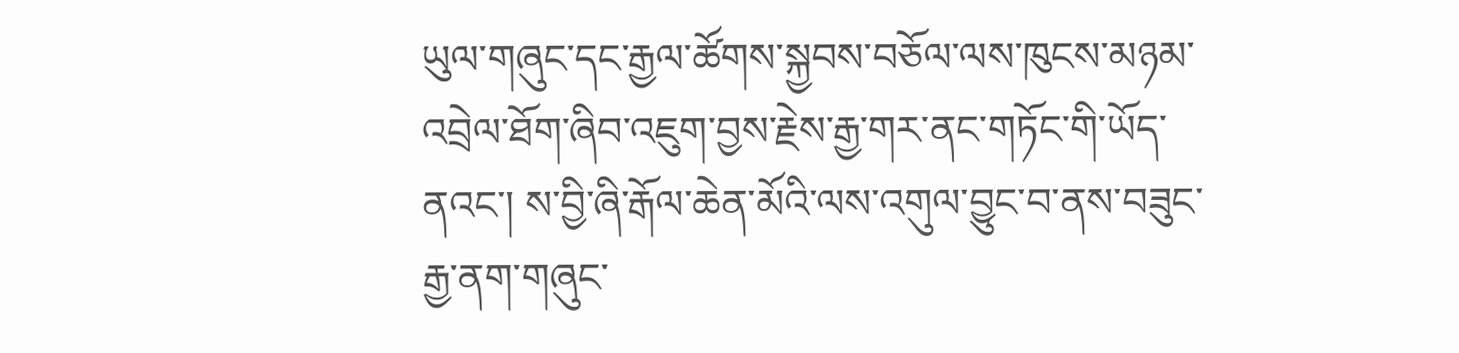ཡུལ་གཞུང་དང་རྒྱལ་ཚོགས་སྐྱབས་བཅོལ་ལས་ཁུངས་མཉམ་འབྲེལ་ཐོག་ཞིབ་འཇུག་བྱས་རྗེས་རྒྱ་གར་ནང་གཏོང་གི་ཡོད་ནའང་། ས་བྱི་ཞི་རྒོལ་ཆེན་མོའི་ལས་འགུལ་བྱུང་བ་ནས་བཟུང་རྒྱ་ནག་གཞུང་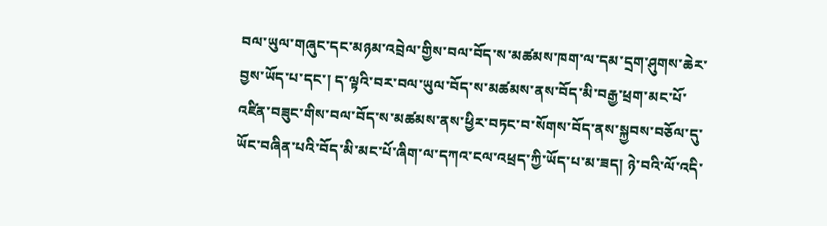བལ་ཡུལ་གཞུང་དང་མཉམ་འབྲེལ་གྱིས་བལ་བོད་ས་མཚམས་ཁག་ལ་དམ་དྲག་ཤུགས་ཆེར་བྱས་ཡོད་པ་དང་། ད་ལྟའི་བར་བལ་ཡུལ་བོད་ས་མཚམས་ནས་བོད་མི་བརྒྱ་ཕྲག་མང་པོ་འཛིན་བཟུང་གིས་བལ་བོད་ས་མཚམས་ནས་ཕྱིར་བཏང་བ་སོགས་བོད་ནས་སྐྱབས་བཅོལ་དུ་ཡོང་བཞིན་པའི་བོད་མི་མང་པོ་ཞིག་ལ་དཀའ་ངལ་འཕྲད་ཀྱི་ཡོད་པ་མ་ཟད། ཉེ་བའི་ལོ་འདི་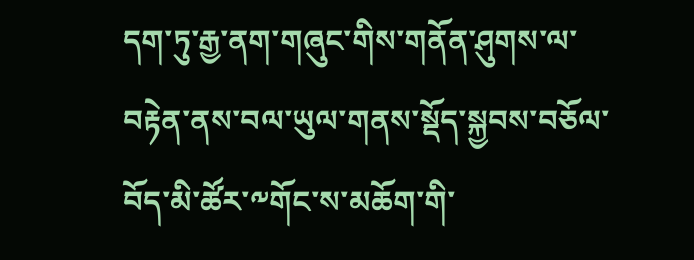དག་ཏུ་རྒྱ་ནག་གཞུང་གིས་གནོན་ཤུགས་ལ་བརྟེན་ནས་བལ་ཡུལ་གནས་སྡོད་སྐྱབས་བཅོལ་བོད་མི་ཚོར་༸གོང་ས་མཆོག་གི་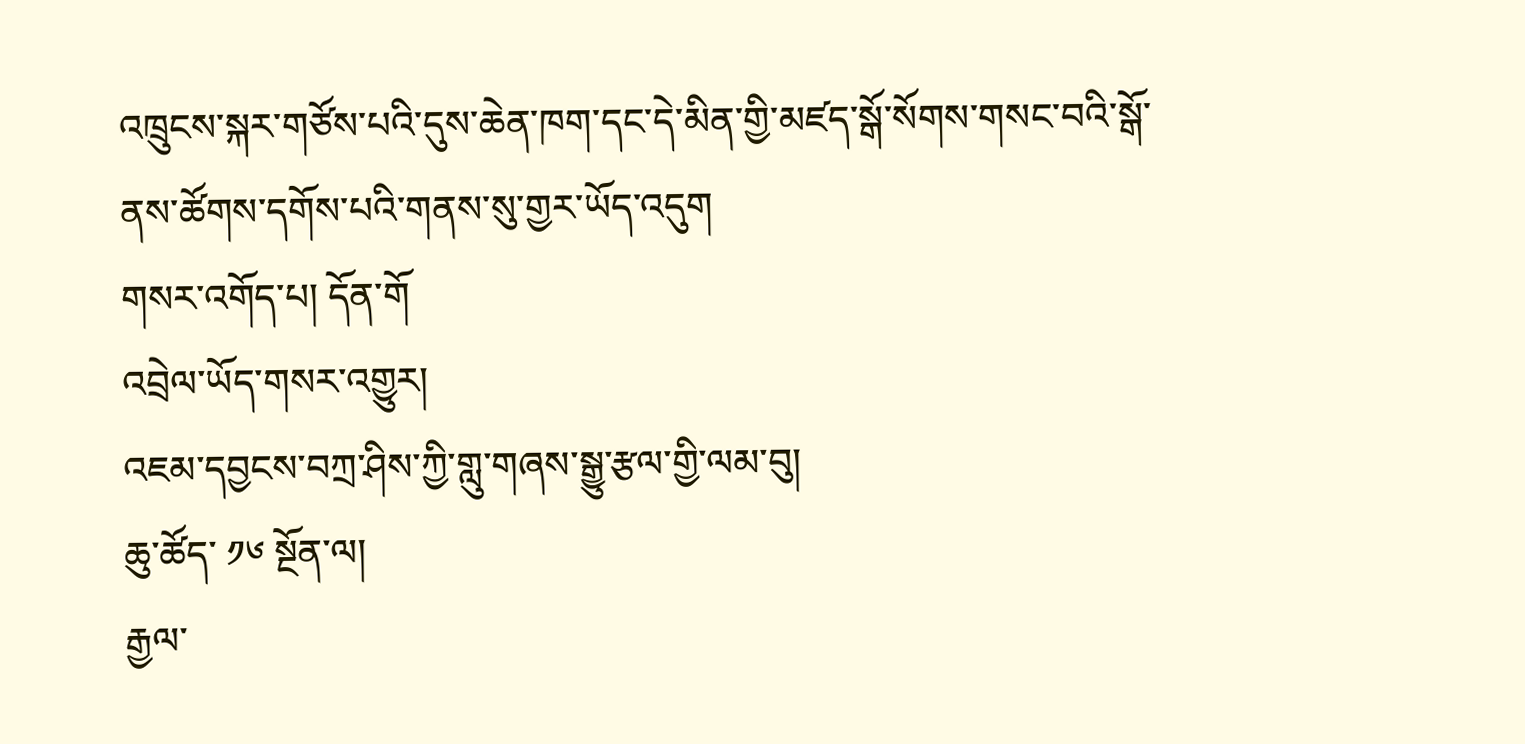འཁྲུངས་སྐར་གཙོས་པའི་དུས་ཆེན་ཁག་དང་དེ་མིན་གྱི་མཛད་སྒོ་སོགས་གསང་བའི་སྒོ་ནས་ཚོགས་དགོས་པའི་གནས་སུ་གྱར་ཡོད་འདུག
གསར་འགོད་པ། དོན་གོ
འབྲེལ་ཡོད་གསར་འགྱུར།
འཇམ་དབྱངས་བཀྲ་ཤིས་ཀྱི་གླུ་གཞས་སྒྱུ་རྩལ་གྱི་ལམ་བུ།
ཆུ་ཚོད་ ༡༦ སྔོན་ལ།
རྒྱལ་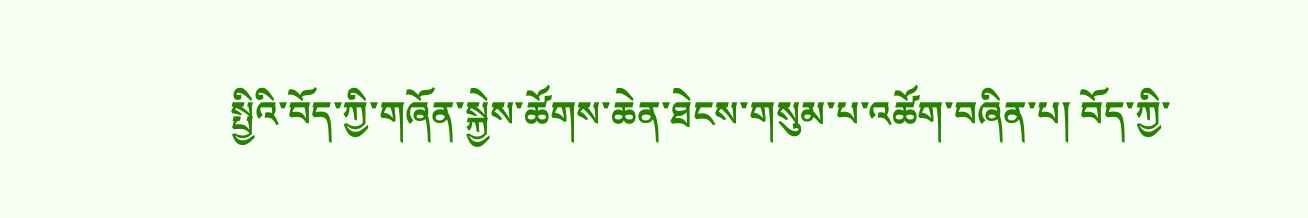སྤྱིའི་བོད་ཀྱི་གཞོན་སྐྱེས་ཚོགས་ཆེན་ཐེངས་གསུམ་པ་འཚོག་བཞིན་པ། བོད་ཀྱི་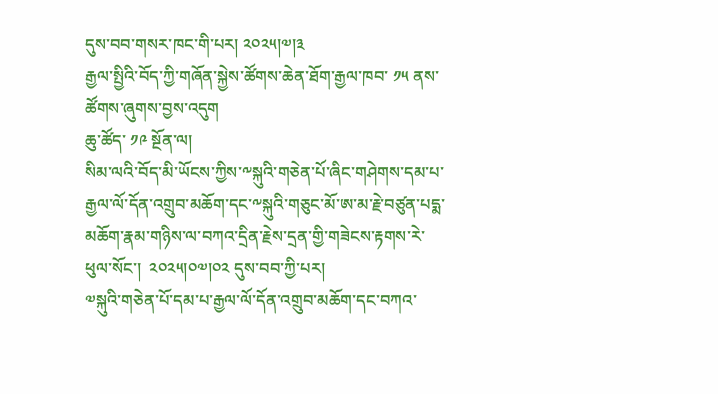དུས་བབ་གསར་ཁང་གི་པར། ༢༠༢༥།༧།༣
རྒྱལ་སྤྱིའི་བོད་ཀྱི་གཞོན་སྐྱེས་ཚོགས་ཆེན་ཐོག་རྒྱལ་ཁབ་ ༡༥ ནས་ཚོགས་ཞུགས་བྱས་འདུག
ཆུ་ཚོད་ ༡༩ སྔོན་ལ།
སིམ་ལའི་བོད་མི་ཡོངས་ཀྱིས་༸སྐུའི་གཅེན་པོ་ཞིང་གཤེགས་དམ་པ་རྒྱལ་ལོ་དོན་འགྲུབ་མཆོག་དང་༸སྐུའི་གཅུང་མོ་ཨ་མ་རྗེ་བཙུན་པདྨ་མཆོག་རྣམ་གཉིས་ལ་བཀའ་དྲིན་རྗེས་དྲན་གྱི་གཟེངས་རྟགས་རེ་ཕུལ་སོང་།  ༢༠༢༥།༠༧།༠༢ དུས་བབ་ཀྱི་པར།
༧སྐུའི་གཅེན་པོ་དམ་པ་རྒྱལ་ལོ་དོན་འགྲུབ་མཆོག་དང་བཀའ་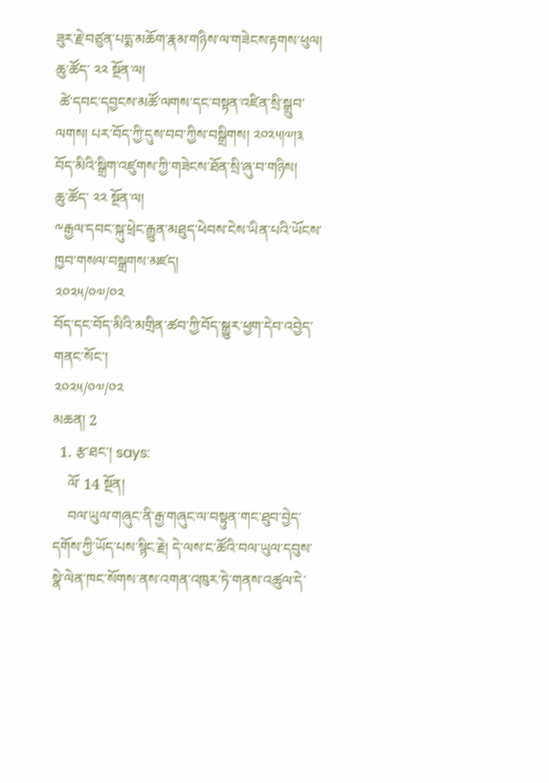ཟུར་རྗེ་བཙུན་པདྨ་མཆོག་རྣམ་གཉིས་ལ་གཟེངས་རྟགས་ཕུལ།
ཆུ་ཚོད་ ༢༢ སྔོན་ལ།
 ཚེ་དབང་དབྱངས་མཚོ་ལགས་དང་བསྟན་འཛིན་སྲི་སྒྲུབ་ལགས། པར་བོད་ཀྱི་དུས་བབ་ཀྱིས་བསྒྲིགས། ༢༠༢༥།༧།༣
བོད་མིའི་སྒྲིག་འཛུགས་ཀྱི་གཟེངས་ཐོན་སྲི་ཞུ་བ་གཉིས།
ཆུ་ཚོད་ ༢༢ སྔོན་ལ།
༸རྒྱལ་དབང་སྐུ་ཕྲེང་རྒྱུན་མཐུད་ཕེབས་ངེས་ཡིན་པའི་ཡོངས་ཁྱབ་གསལ་བསྒྲགས་མཛད།
༢༠༢༥/༠༧/༠༢
བོད་དང་བོད་མིའི་མགྲིན་ཚབ་ཀྱི་བོད་སྒྱུར་ཕྱག་དེབ་འབྱེད་གནང་སོང་།
༢༠༢༥/༠༧/༠༢
མཆན། 2
  1. རྩ་ཐང་། says:
    ལོ་ 14 སྔོན།
    བལ་ཡུལ་གཞུང་ནི་རྒྱ་གཞུང་ལ་བསྟུན་གང་ཐུབ་བྱེད་དགོས་ཀྱི་ཡོད་པས་སྙིང་རྗེ། དེ་ལས་ང་ཚོའི་བལ་ཡུལ་དབུས་སྣེ་ལེན་ཁང་སོགས་ནས་འགན་འཁུར་ཏེ་གནས་འཚུལ་དེ་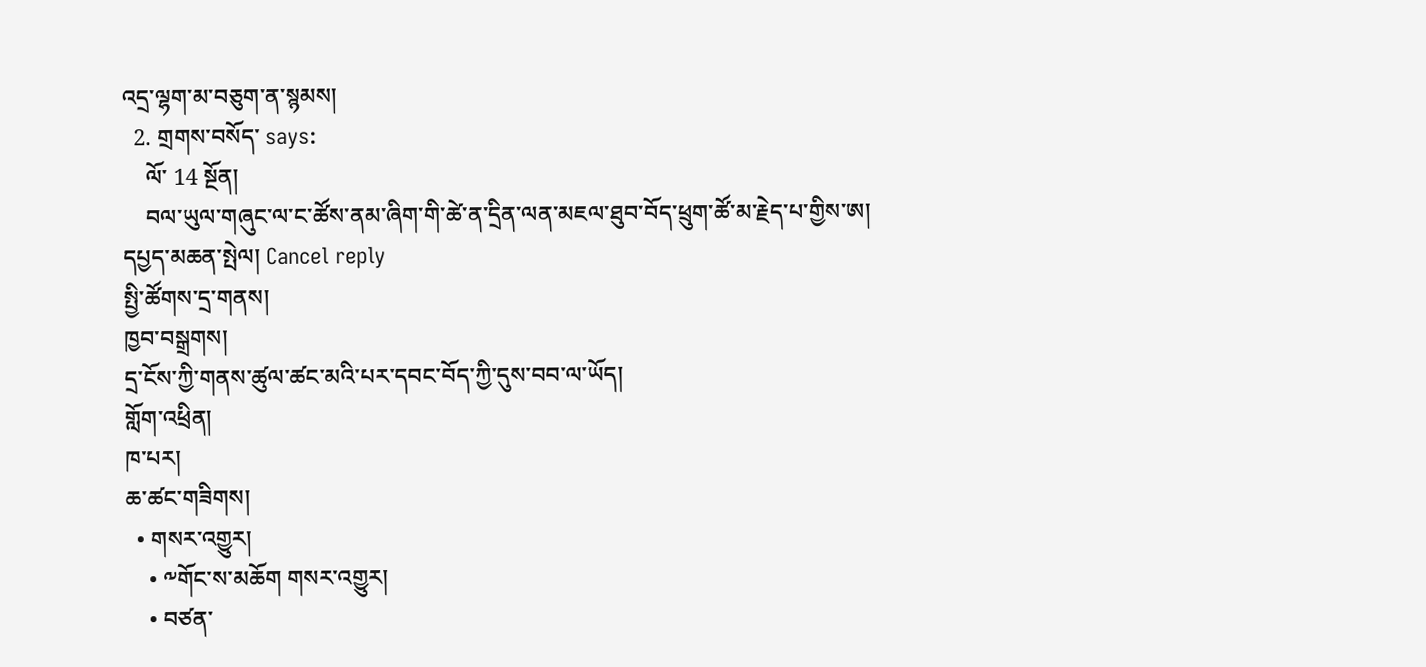འདྲ་ལྷག་མ་བཅུག་ན་སྙམས།
  2. གྲགས་བསོད་ says:
    ལོ་ 14 སྔོན།
    བལ་ཡུལ་གཞུང་ལ་ང་ཚོས་ནམ་ཞིག་གི་ཚེ་ན་དྲིན་ལན་མཇལ་ཐུབ་བོད་ཕྲུག་ཚོ་མ་རྗེད་པ་གྱིས་ཨ།
དཔྱད་མཆན་སྤེལ། Cancel reply
སྤྱི་ཚོགས་དྲ་གནས།
ཁྱབ་བསྒྲགས།
དྲ་ངོས་ཀྱི་གནས་ཚུལ་ཚང་མའི་པར་དབང་བོད་ཀྱི་དུས་བབ་ལ་ཡོད།
གློག་འཕྲིན།
ཁ་པར།
ཆ་ཚང་གཟིགས།
  • གསར་འགྱུར།
    • ༸གོང་ས་མཆོག གསར་འགྱུར།
    • བཙན་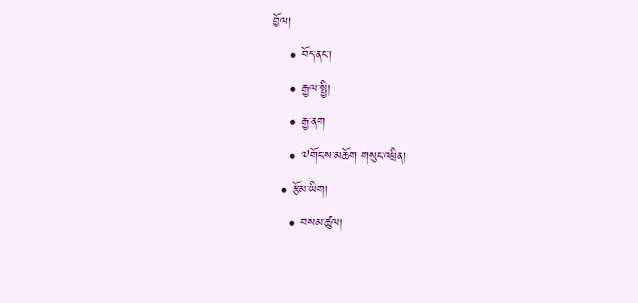བྱོལ།
    • བོད་ནང་།
    • རྒྱལ་སྤྱི།
    • རྒྱ་ནག
    • ༧གོང་ས་མཆོག གསུང་འཕྲིན།
  • རྩོམ་ཡིག།
    • བསམ་ཚུལ།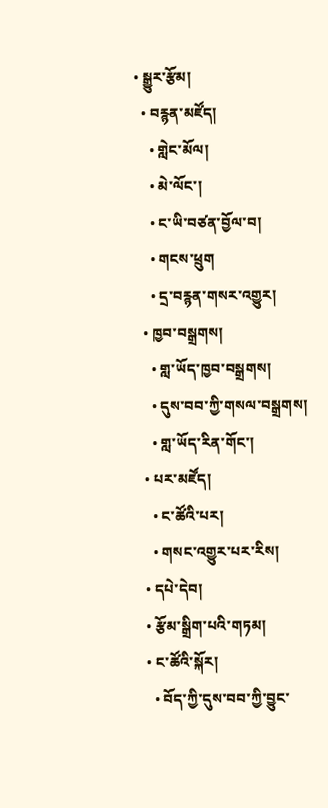• སྒྱུར་རྩོམ།
  • བརྙན་མཛོད།
    • གླེང་མོལ།
    • མེ་ལོང་།
    • ང་ཡི་བཙན་བྱོལ་བ།
    • གངས་ཕྲུག
    • དྲ་བརྙན་གསར་འགྱུར།
  • ཁྱབ་བསྒྲགས།
    • གླ་ཡོད་ཁྱབ་བསྒྲགས།
    • དུས་བབ་ཀྱི་གསལ་བསྒྲགས།
    • གླ་ཡོད་རིན་གོང་།
  • པར་མཛོད།
    • ང་ཚོའི་པར།
    • གསང་འགྱུར་པར་རིས།
  • དཔེ་དེབ།
  • རྩོམ་སྒྲིག་པའི་གཏམ།
  • ང་ཚོའི་སྐོར།
    • བོད་ཀྱི་དུས་བབ་ཀྱི་བྱུང་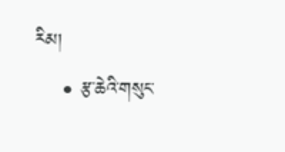རིམ།
    • རྩ་ཆེའི་གསུང་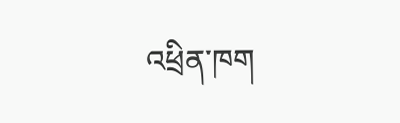འཕྲིན་ཁག